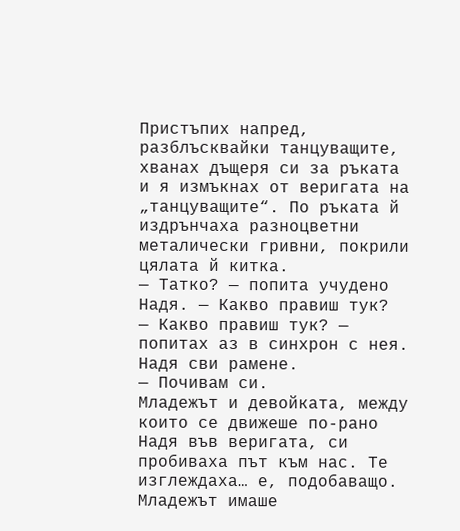Пристъпих напред, разблъсквайки танцуващите, хванах дъщеря си за ръката и я измъкнах от веригата на „танцуващите“. По ръката й издрънчаха разноцветни металически гривни, покрили цялата й китка.
— Татко? — попита учудено Надя. — Какво правиш тук?
— Какво правиш тук? — попитах аз в синхрон с нея.
Надя сви рамене.
— Почивам си.
Младежът и девойката, между които се движеше по-рано Надя във веригата, си пробиваха път към нас. Те изглеждаха… е, подобаващо. Младежът имаше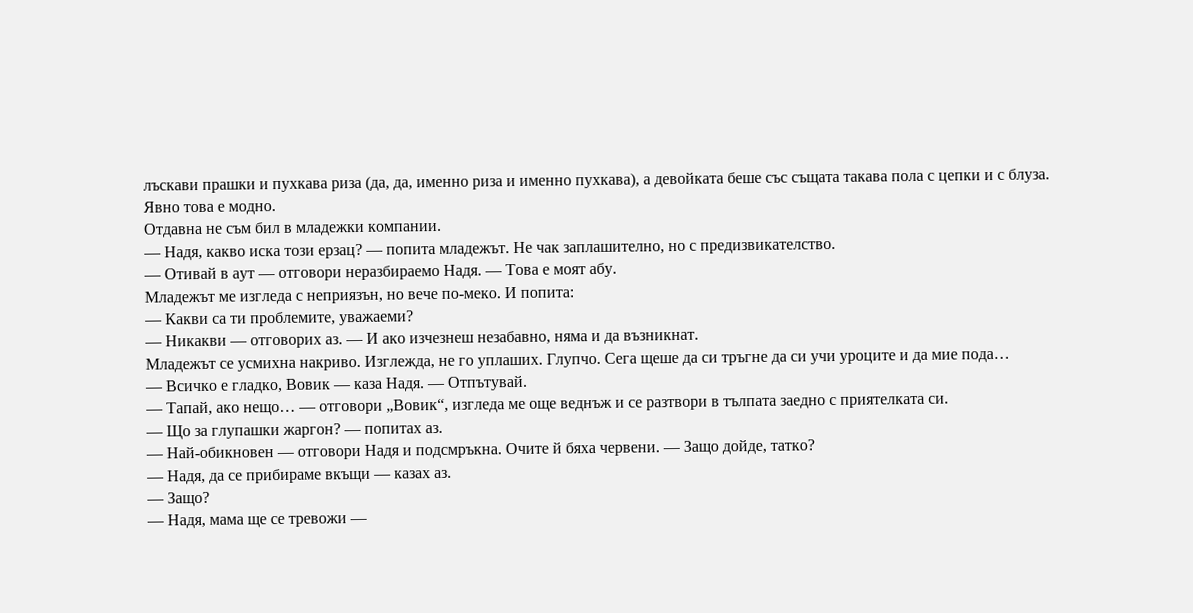лъскави прашки и пухкава риза (да, да, именно риза и именно пухкава), а девойката беше със същата такава пола с цепки и с блуза.
Явно това е модно.
Отдавна не съм бил в младежки компании.
— Надя, какво иска този ерзац? — попита младежът. Не чак заплашително, но с предизвикателство.
— Отивай в аут — отговори неразбираемо Надя. — Това е моят абу.
Младежът ме изгледа с неприязън, но вече по-меко. И попита:
— Какви са ти проблемите, уважаеми?
— Никакви — отговорих аз. — И ако изчезнеш незабавно, няма и да възникнат.
Младежът се усмихна накриво. Изглежда, не го уплаших. Глупчо. Сега щеше да си тръгне да си учи уроците и да мие пода…
— Всичко е гладко, Вовик — каза Надя. — Отпътувай.
— Тапай, ако нещо… — отговори „Вовик“, изгледа ме още веднъж и се разтвори в тълпата заедно с приятелката си.
— Що за глупашки жаргон? — попитах аз.
— Най-обикновен — отговори Надя и подсмръкна. Очите й бяха червени. — Защо дойде, татко?
— Надя, да се прибираме вкъщи — казах аз.
— Защо?
— Надя, мама ще се тревожи —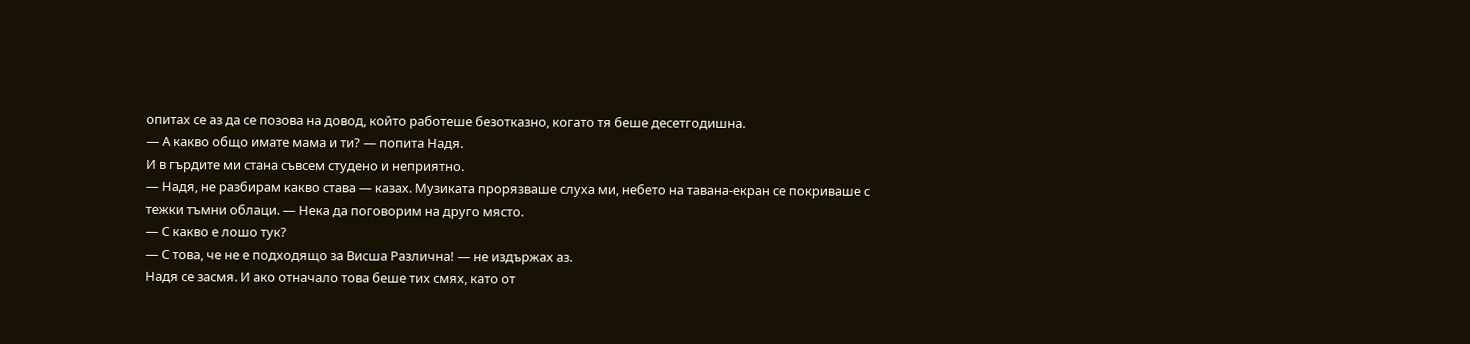опитах се аз да се позова на довод, който работеше безотказно, когато тя беше десетгодишна.
— А какво общо имате мама и ти? — попита Надя.
И в гърдите ми стана съвсем студено и неприятно.
— Надя, не разбирам какво става — казах. Музиката прорязваше слуха ми, небето на тавана-екран се покриваше с тежки тъмни облаци. — Нека да поговорим на друго място.
— С какво е лошо тук?
— С това, че не е подходящо за Висша Различна! — не издържах аз.
Надя се засмя. И ако отначало това беше тих смях, като от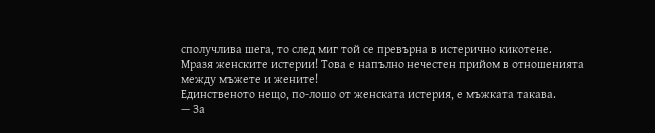сполучлива шега, то след миг той се превърна в истерично кикотене.
Мразя женските истерии! Това е напълно нечестен прийом в отношенията между мъжете и жените!
Единственото нещо, по-лошо от женската истерия, е мъжката такава.
— За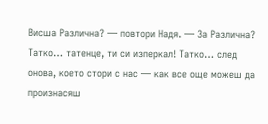Висша Различна? — повтори Надя. — За Различна? Татко… татенце, ти си изперкал! Татко… след онова, което стори с нас — как все още можеш да произнасяш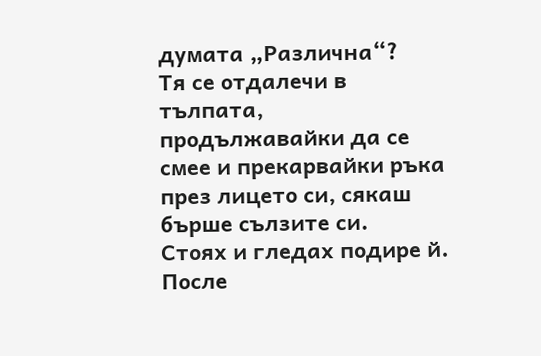думата „Различна“?
Тя се отдалечи в тълпата, продължавайки да се смее и прекарвайки ръка през лицето си, сякаш бърше сълзите си.
Стоях и гледах подире й.
После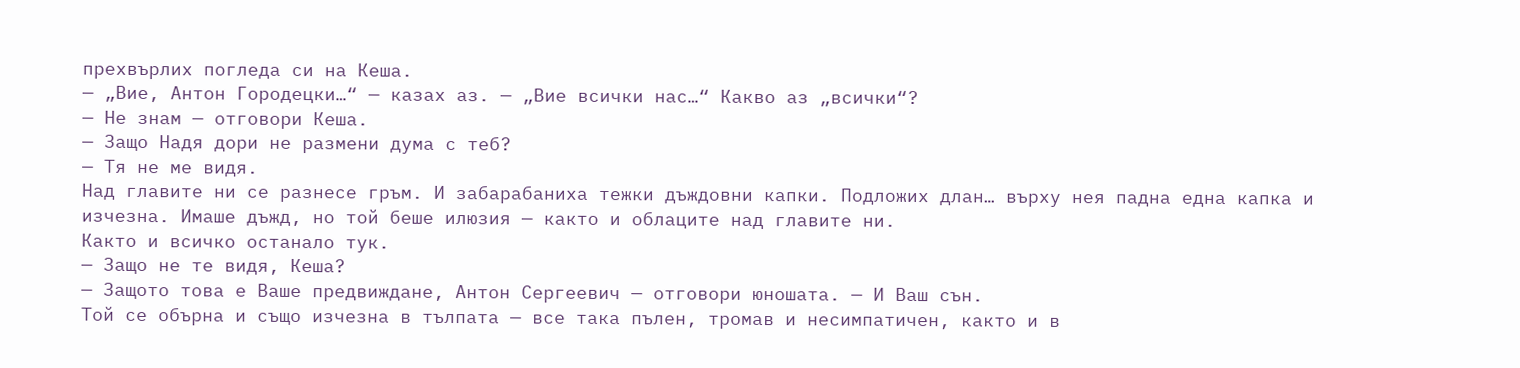прехвърлих погледа си на Кеша.
— „Вие, Антон Городецки…“ — казах аз. — „Вие всички нас…“ Какво аз „всички“?
— Не знам — отговори Кеша.
— Защо Надя дори не размени дума с теб?
— Тя не ме видя.
Над главите ни се разнесе гръм. И забарабаниха тежки дъждовни капки. Подложих длан… върху нея падна една капка и изчезна. Имаше дъжд, но той беше илюзия — както и облаците над главите ни.
Както и всичко останало тук.
— Защо не те видя, Кеша?
— Защото това е Ваше предвиждане, Антон Сергеевич — отговори юношата. — И Ваш сън.
Той се обърна и също изчезна в тълпата — все така пълен, тромав и несимпатичен, както и в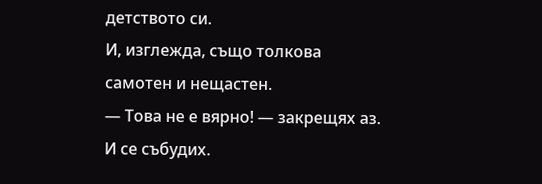детството си.
И, изглежда, също толкова самотен и нещастен.
— Това не е вярно! — закрещях аз.
И се събудих.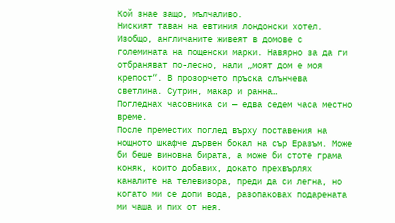Кой знае защо, мълчаливо.
Ниският таван на евтиния лондонски хотел. Изобщо, англичаните живеят в домове с големината на пощенски марки. Навярно за да ги отбраняват по-лесно, нали „моят дом е моя крепост“. В прозорчето пръска слънчева светлина. Сутрин, макар и ранна…
Погледнах часовника си — едва седем часа местно време.
После преместих поглед върху поставения на нощното шкафче дървен бокал на сър Еразъм. Може би беше виновна бирата, а може би стоте грама коняк, които добавих, докато прехвърлях каналите на телевизора, преди да си легна, но когато ми се допи вода, разопаковах подарената ми чаша и пих от нея.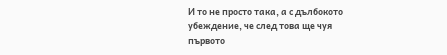И то не просто така, а с дълбокото убеждение, че след това ще чуя първото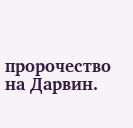пророчество на Дарвин.